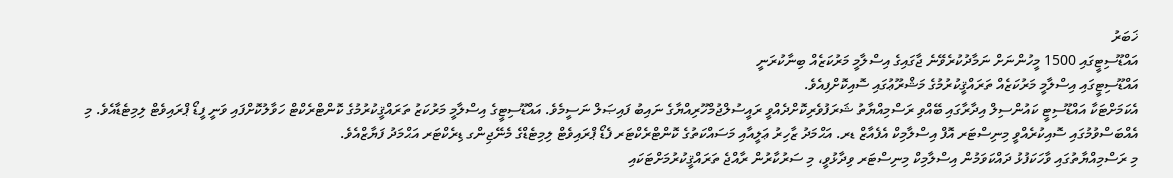ޚަބަރު
އައްޑޫސިޓީގައި 1500 މީހުންނަށް ނަމާދުކުރެވޭނެ ޖާގައިގެ އިސްލާމީ މަރުކަޒެއް ބިނާކުރަނީ
އައްޑޫސިޓީގައި އިސްލާމީ މަރުކަޒެއް ތަރައްޤީކުރުމުގެ މަޝްރޫޢުގައި ސޮއިކޮށްފިއެވެ.
އެކަމަށްޓަކާ އައްޑޫސިޓީ ކައުންސިލް އިދާރާގައި ބޭއްވި ރަސްމިއްޔާތު ޝަރަފުވެރިކޮށްދެއްވީ ރައީސުލްޖުމްހޫރިއްޔާގެ ނައިބު ފައިޞަލް ނަސީމެވެ. އައްޑޫސިޓީގެ އިސްލާމީ މަރުކަޒު ތަރައްޤީކުރުމުގެ ކޮންޓްރެކްޓް ހަވާލުކޮށްފައި ވަނީ ފީޑޯ ޕްރައިވެޓް ލިމިޓެޑާއެވެ. މި އެއްބަސްވުމުގައި ސޮއިކުރެއްވީ މިނިސްޓަރ އޮފް އިސްލާމިކް އެފެއާޒް ޑރ. އަޙްމަދު ޒާހިރު ޢަލީއާއި މަސައްކަތުގެ ކޮންޓްރެކްޓަރ ފެޑޯ ޕްރައިވެޓް ލިމިޓެޑްގެ މެނޭޖިންގ ޑިރެކްޓަރ އަޙްމަދު ފަޔާޒްއެވެ.
މި ރަސްމިއްޔާތުގައި ވާހަކަފުޅު ދައްކަވަމުން އިސްލާމިކް މިނިސްޓަރ ވިދާޅުވީ، މި ސަރުކާރުން ރާއްޖެ ތަރައްޤީކުރުމަށްޓަކައި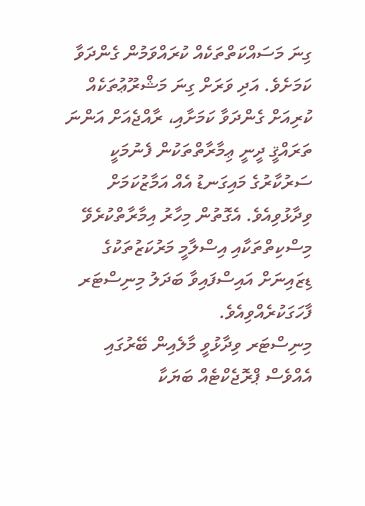ގިނަ މަސައްކަތްތަކެއް ކުރައްވަމުން ގެންދަވާ ކަމަށެވެ. އަދި ވަރަށް ގިނަ މަޝްރޫޢުތަކެއް ކުރިއަށް ގެންދަވާ ކަމަށާއި، ރާއްޖެއަށް އަންނަ ތަރައްޤީ ދީނީ ޢިމާރާތްތަކުން ފެނުމަކީ ސަރުކާރުގެ މައިގަނޑު އެއް އަމާޒުކަމަށް ވިދާޅުވިއެވެ. އެގޮތުން މިހާރު އިމާރާތްކުރެވޭ މިސްކިތްތަކާއި އިސްލާމީ މަރުކަޒުތަކުގެ ޑިޒައިނަށް އައިސްފައިވާ ބަދަލު މިނިސްޓަރ ފާހަގަކުރެއްވިއެވެ.
މިނިސްޓަރ ވިދާޅުވީ މާލެއިން ބޭރުގައި އެއްވެސް ޕްރޮޖެކްޓެއް ބަޔަކާ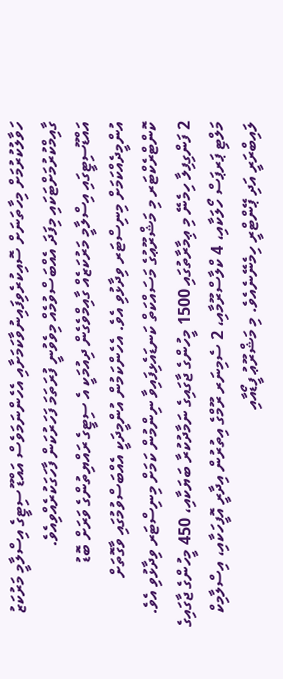ހަވާލުކުރުމަށް މިހާތަނަށް ސޮއިކުރެވިފައިނުވާކަމަށާއި އެހެންނަމަވެސް އައްޑޫ ސިޓީގެ އިސްލާމީ މަރުކަޒު ގާއިމްކުރުމަށްޓަކައި މިފަދަ އެއްބަސްވުމެއް މިވެވުނީ ފުރަތަމަ ފަހަރުކަން ފާހަގަކުރެއްވިއެވެ.
އައްޑޫސިޓީގައި އިސްލާމީ މަރުކަޒެއް ގާއިމްވެގެން ދިއުމަކީ އެ ސިޓީގެ ރައްޔިތުންގެ ވަރަށް ބޮޑު އުންމީދެއްކަމަށް މިނިސްޓަރ ވިދާޅުވި އެވެ. އެހެންކަމުން އުންމީދަކީ އެއްބަސްވުމުގައި ވާގޮތަށް ކޮންޓްރެކްޓަރ މި މަޝްރޫޢުގެ މަސައްކަތް ކަނޑައެޅިފައިވާ ނިންމުން ކަމަށް މިނިސްޓަރ ވިދާޅުވި އެވެ.
2 ފަންގިފިލާ ހިމެނޭ މި ޢިމާރާތުގައި 1500 މީހުންގެ ޖާގައިގެ ނަމާދުކުރާ ބަޔަކާއި، 450 މީހުންގެ ޖާގައިގެ މަލްޓި ޕަރޕަސް ހޯލަކާއި، 4 ކްލާސްރޫމާއި، 2 ސެމިނަރ ރޫމްގެ އިތުރުން އިދާރީ އޮފީހަކާއި، އިސްލާމިކް ލައިބްރަރީ އަދި ޕޭންޓްރީ ހިމެނޭނެއެވެ. މި މަޝްރޫޢު ފީޑޯއާއި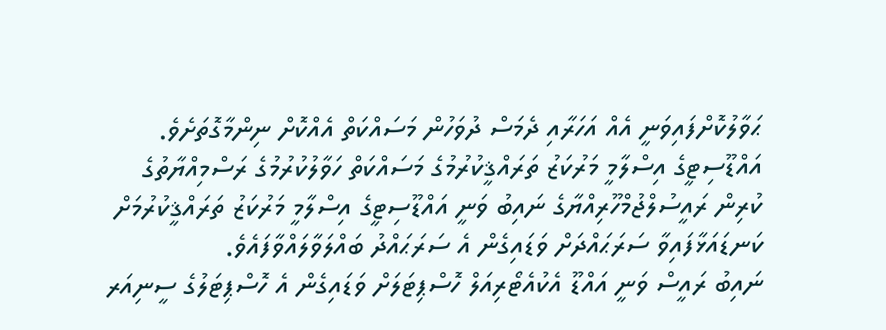ޙަވާލުކޮށްފައިވަނީ އެއް އަހަރާއި ދެމަސް ދުވަހުން މަސައްކަތް އެއްކޮށް ނިންމާގޮތަށެވެ.
އައްޑޫސިޓީގެ އިސްލާމީ މަރުކަޒު ތަރައްޤީކުރުމުގެ މަސައްކަތް ހަވާލުކުރުމުގެ ރަސްމިއްޔާތުގެ ކުރިން ރައީސުލްޖުމްހޫރިއްޔާގެ ނައިބު ވަނީ އައްޑޫސިޓީގެ އިސްލާމީ މަރުކަޒު ތަރައްޤީކުރުމަށް ކަނޑައަޅާފައިވާ ސަރަޙައްދަށް ވަޑައިގެން އެ ސަރަޙައްދު ބައްލަވާލައްވާފައެވެ.
ނައިބު ރައީސް ވަނީ އައްޑޫ އެކުއެޓޯރިއަލް ހޮސްޕިޓަލަށް ވަޑައިގެން އެ ހޮސްޕިޓަލުގެ ސީނިއަރ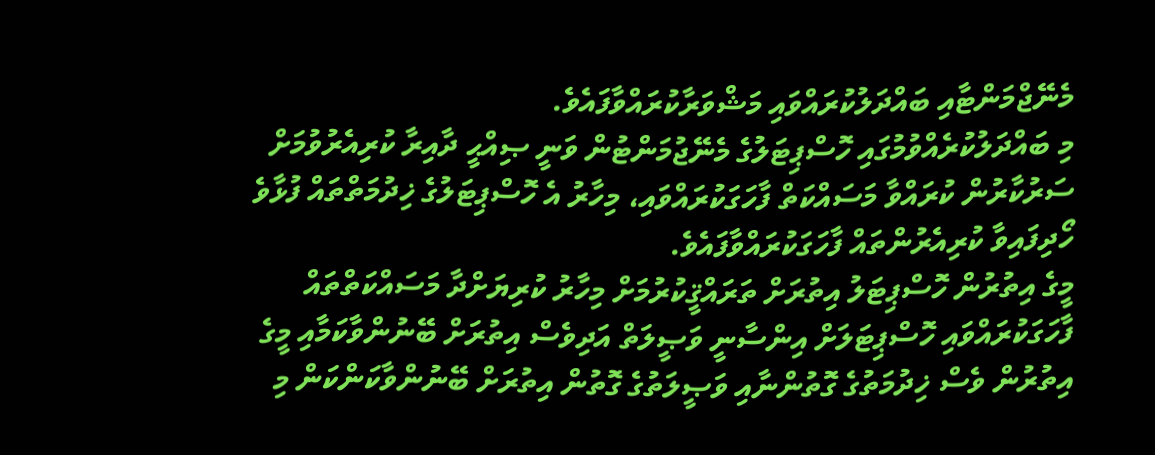މެނޭޖްމަންޓާއި ބައްދަލުކުރައްވައި މަޝްވަރާކުރައްވާފައެވެ.
މި ބައްދަލުކުރެއްވުމުގައި ހޮސްޕިޓަލުގެ މެނޭޖުމަންޓުން ވަނީ ޞިއްޙީ ދާއިރާ ކުރިއެރުވުމަށް ސަރުކާރުން ކުރައްވާ މަސައްކަތް ފާހަގަކުރައްވައި، މިހާރު އެ ހޮސްޕިޓަލުގެ ޚިދުމަތްތައް ފުޅާވެ ހޯދިފައިވާ ކުރިއެރުންތައް ފާހަގަކުރައްވާފައެވެ.
މީގެ އިތުރުން ހޮސްޕިޓަލު އިތުރަށް ތަރައްޤީކުރުމަށް މިހާރު ކުރިޔަށްދާ މަސައްކަތްތައް ފާހަގަކުރައްވައި ހޮސްޕިޓަލަށް އިންސާނީ ވަޞީލަތް އަދިވެސް އިތުރަށް ބޭނުންވާކަމާއި މީގެ އިތުރުން ވެސް ޚިދުމަތުގެ ގޮތުންނާއި ވަޞީލަތުގެ ގޮތުން އިތުރަށް ބޭނުންވާކަންކަން މި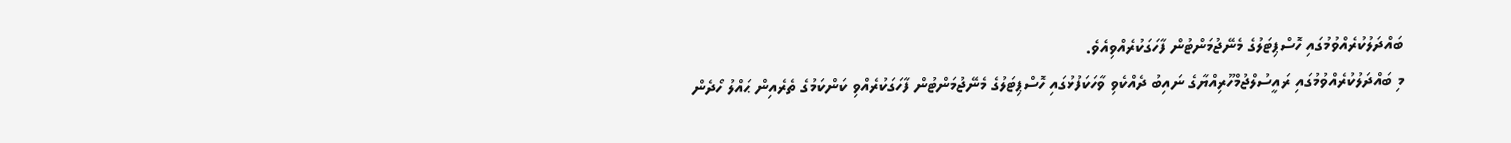ބައްދަލުކުރެއްވުމުގައި ހޮސްޕިޓަލުގެ މެނޭޖުމަންޓުން ފާހަގަކުރެއްވިއެވެ.
މި ބައްދަލުކުރެއްވުމުގައި ރައީސުލްޖުމްހޫރިއްޔާގެ ނައިބު ދެއްކެވި ވާހަކަފުޅުގައި ހޮސްޕިޓަލުގެ މެނޭޖުމަންޓުން ފާހަގަކުރެއްވި ކަންކަމުގެ ތެރެއިން ޙައްލު ހޯދެން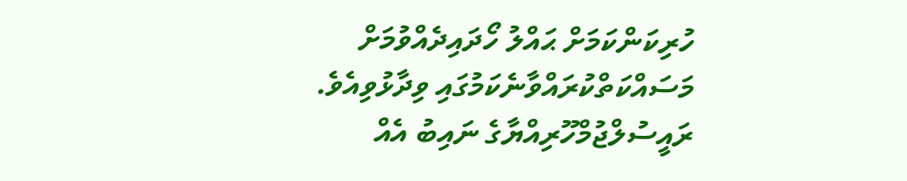ހުރިކަންކަމަށް ޙައްލު ހޯދައިދެއްވުމަށް މަސައްކަތްކުރައްވާނެކަމުގައި ވިދާޅުވިއެވެ.
ރައީސުލްޖުމްހޫރިއްޔާގެ ނައިބު އެއް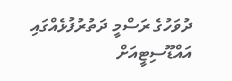ދުވަހުގެ ރަސްމީ ދަތުރުފުޅެއްގައި އައްޑޫސިޓީއަށް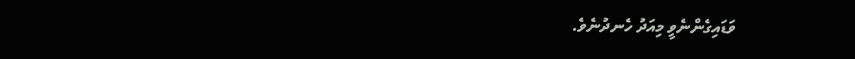ވަޑައިގެންނެވީ މިއަދު ހެނދުނެވެ.